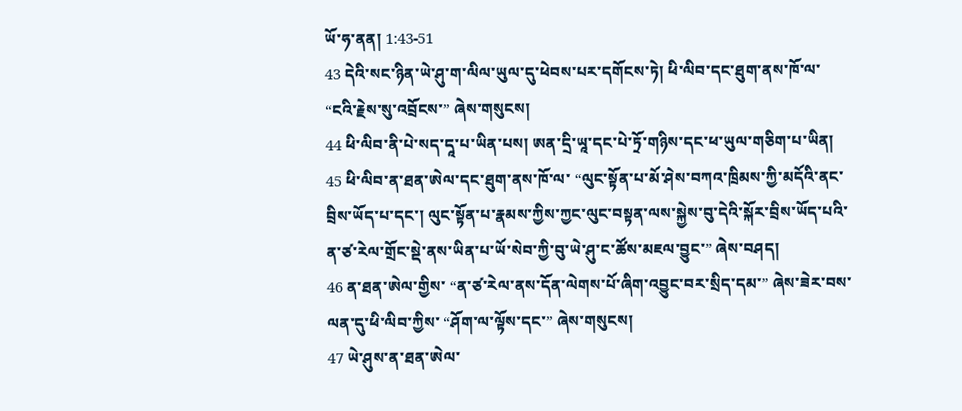ཡོ་ཧ་ནན། 1:43-51
43 དེའི་སང་ཉིན་ཡེ་ཤུ་ག་ལིལ་ཡུལ་དུ་ཕེབས་པར་དགོངས་ཏེ། ཕི་ལིབ་དང་ཐུག་ནས་ཁོ་ལ་ “ངའི་རྗེས་སུ་འབྲོངས་” ཞེས་གསུངས།
44 ཕི་ལིབ་ནི་པེ་སད་དཱ་པ་ཡིན་པས། ཨན་དྲི་ཡཱ་དང་པེ་ཏྲོ་གཉིས་དང་ཕ་ཡུལ་གཅིག་པ་ཡིན།
45 ཕི་ལིབ་ན་ཐན་ཨེལ་དང་ཐུག་ནས་ཁོ་ལ་ “ལུང་སྟོན་པ་མོ་ཤེས་བཀའ་ཁྲིམས་ཀྱི་མདོའི་ནང་བྲིས་ཡོད་པ་དང་། ལུང་སྟོན་པ་རྣམས་ཀྱིས་ཀྱང་ལུང་བསྟན་ལས་སྐྱེས་བུ་དེའི་སྐོར་བྲིས་ཡོད་པའི་ན་ཙ་རེལ་གྲོང་སྡེ་ནས་ཡིན་པ་ཡོ་སེབ་ཀྱི་བུ་ཡེ་ཤུ་ང་ཚོས་མཇལ་བྱུང་” ཞེས་བཤད།
46 ན་ཐན་ཨེལ་གྱིས་ “ན་ཙ་རེལ་ནས་དོན་ལེགས་པོ་ཞིག་འབྱུང་བར་སྲིད་དམ་” ཞེས་ཟེར་བས་ལན་དུ་ཕི་ལིབ་ཀྱིས་ “ཤོག་ལ་ལྟོས་དང་” ཞེས་གསུངས།
47 ཡེ་ཤུས་ན་ཐན་ཨེལ་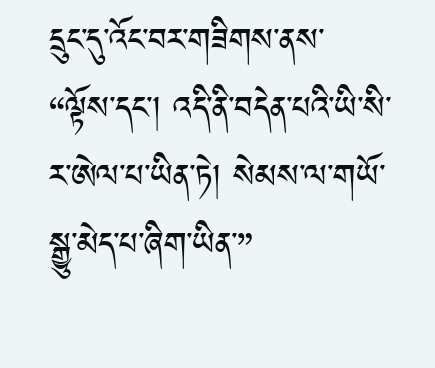དྲུང་དུ་འོང་བར་གཟིགས་ནས་ “ལྟོས་དང་། འདི་ནི་བདེན་པའི་ཡི་སི་ར་ཨེལ་པ་ཡིན་ཏེ། སེམས་ལ་གཡོ་སྒྱུ་མེད་པ་ཞིག་ཡིན་”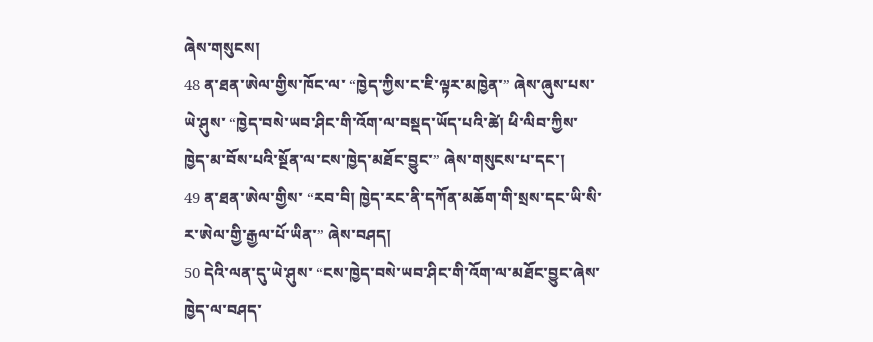ཞེས་གསུངས།
48 ན་ཐན་ཨེལ་གྱིས་ཁོང་ལ་ “ཁྱེད་ཀྱིས་ང་ཇི་ལྟར་མཁྱེན་” ཞེས་ཞུས་པས་ཡེ་ཤུས་ “ཁྱེད་བསེ་ཡབ་ཤིང་གི་འོག་ལ་བསྡད་ཡོད་པའི་ཚེ། ཕི་ལིབ་ཀྱིས་ཁྱེད་མ་བོས་པའི་སྔོན་ལ་ངས་ཁྱེད་མཐོང་བྱུང་” ཞེས་གསུངས་པ་དང་།
49 ན་ཐན་ཨེལ་གྱིས་ “རབ་བི། ཁྱེད་རང་ནི་དཀོན་མཆོག་གི་སྲས་དང་ཡི་སི་ར་ཨེལ་གྱི་རྒྱལ་པོ་ཡིན་” ཞེས་བཤད།
50 དེའི་ལན་དུ་ཡེ་ཤུས་ “ངས་ཁྱེད་བསེ་ཡབ་ཤིང་གི་འོག་ལ་མཐོང་བྱུང་ཞེས་ཁྱེད་ལ་བཤད་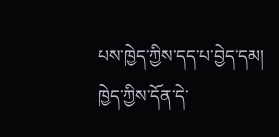པས་ཁྱེད་ཀྱིས་དད་པ་བྱེད་དམ། ཁྱེད་ཀྱིས་དོན་དེ་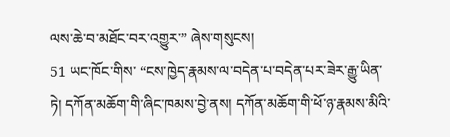ལས་ཆེ་བ་མཐོང་བར་འགྱུར་” ཞེས་གསུངས།
51 ཡང་ཁོང་གིས་ “ངས་ཁྱེད་རྣམས་ལ་བདེན་པ་བདེན་པར་ཟེར་རྒྱུ་ཡིན་ཏེ། དཀོན་མཆོག་གི་ཞིང་ཁམས་བྱེ་ནས། དཀོན་མཆོག་གི་ཕོ་ཉ་རྣམས་མིའི་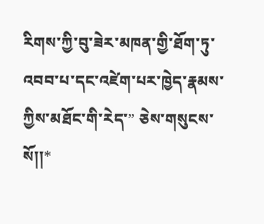རིགས་ཀྱི་བུ་ཟེར་མཁན་གྱི་ཐོག་ཏུ་འབབ་པ་དང་འཛེག་པར་ཁྱེད་རྣམས་ཀྱིས་མཐོང་གི་རེད་” ཅེས་གསུངས་སོ།།*